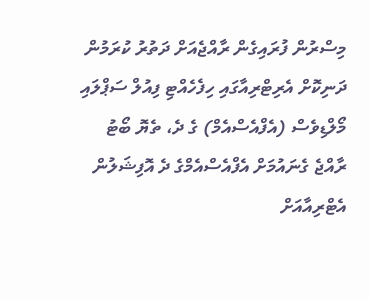މިސްރުން ފުރައިގެން ރާއްޖެއަށް ދަތުރު ކުރަމުން ދަނިކޮށް އެރިޓްރިއާގައި ހިފެހެއްޓި ފިއުލް ސަޕްލައި މޯލްޑިވެސް (އެފްއެސްއެމް) ގެ ދެ، ތެޔޮ ބޯޓު ރާއްޖެ ގެނައުމަށް އެފްއެސްއެމްގެ ދެ އޮފިޝަލުން އެޓްރިއާއަށް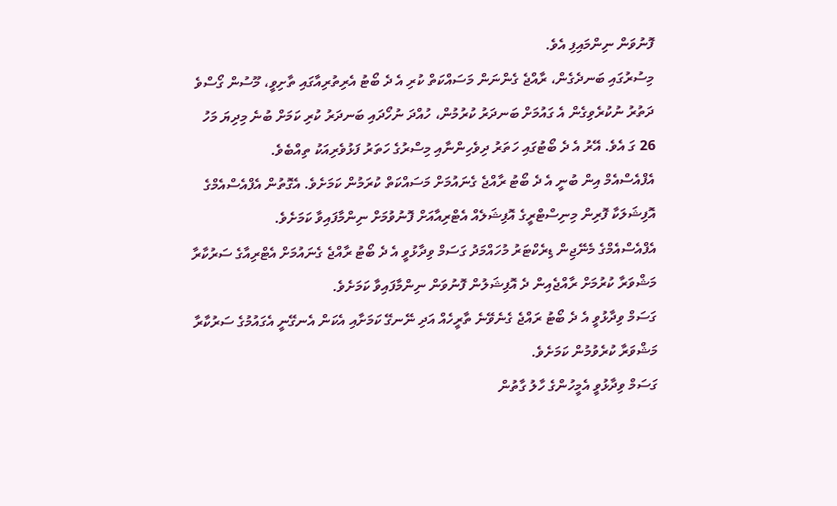ފޮނުވަން ނިންމައިފި އެވެ.
މިސުރުގައި ބަނދެގެން، ރާއްޖެ ގެންނަން މަސައްކަތް ކުރި އެ ދެ ބޯޓު އެރިތުރިއާގައި ތާށިވީ، މޫސުން ގޯސްވެ ދަތުރު ނުކުރެވިގެން އެ ގައުމަށް ބަނދަރު ކުރުމުން، ހުއްދަ ނުހޯދައި ބަނދަރު ކުރި ކަމަށް ބުނެ މިދިޔަ މަހު 26 ގަ އެވެ. އޭރު އެ ދެ ބޯޓުގައި ހަތަރު ދިވެހިންނާއި މިސްރުގެ ހަތަރު ފަޅުވެރިއަކު ތިއްބެވެ.
އެފްއެސްއެމް އިން ބުނީ އެ ދެ ބޯޓު ރާއްޖެ ގެނައުމަށް މަސައްކަތް ކުރަމުން ކަމަށެވެ. އެގޮތުން އެފްއެސްއެމްގެ އޮފިޝަލަކާ ފޮރިން މިނިސްޓްރީގެ އޮފިޝަލެއް އެޓްރިއާއަށް ފޮނުވުމަށް ނިންމާފައިވާ ކަމަށެވެ.
އެފްއެސްއެމްގެ މެނޭޖިން ޑިރެކްޓަރު މުހައްމަދު ގަސަމް ވިދާޅުވީ އެ ދެ ބޯޓު ރާއްޖެ ގެނައުމަށް އެޓްރިއާގެ ސަރުކާރާ މަޝްވަރާ ކުރުމަށް ރާއްޖެއިން ދެ އޮފިޝަލުން ފޮނުވަން ނިންމާފައިވާ ކަމަށެވެ.
ގަސަމް ވިދާޅުވީ އެ ދެ ބޯޓު ރައްޖެ ގެނެވޭނެ ތާރީހެއް އަދި ނޭނގޭ ކަމަށާއި އެކަން އެނގޭނީ އެގައުމުގެ ސަރުކާރާ މަޝްވަރާ ކުރެވުމުން ކަމަށެވެ.
ގަސަމް ވިދާޅުވީ އެމީހުންގެ ހާލު ގާތުން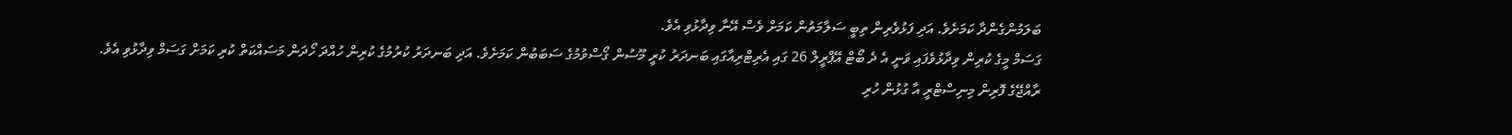ބަލަމުންގެންދާ ކަމަށެވެ. އަދި ފަޅުވެރިން ތިބީ ސަލާމަތުން ކަމަށް ވެސް އޭނާ ވިދާޅުވި އެވެ.
ގަސަމް މީގެ ކުރިން ވިދާޅުވެފައި ވަނީ އެ ދެ ބޯޓް އޭޕްރީލް 26 ގައި އެރިޓްރިއާގައި ބަނދަރު ކުރީ މޫސުން ގޯސްވުމުގެ ސަބަބުން ކަމަށެވެ. އަދި ބަނދަރު ކުރުމުގެ ކުރިން ހުއްދަ ހޯދަން މަސައްކަތް ކުރި ކަމަށް ގަސަމް ވިދާޅުވި އެވެ.
ރާއްޖޭގެ ފޮރިން މިނިސްޓްރީ އާ ގުޅުން ހުރި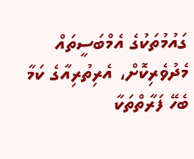ގައުމުތަކުގެ އެމްބަސީތައް މެދުވެރިކޮށް، އެރިތުރިއާގެ ކަމާ ބެހޭ ފަރާތްތަކާ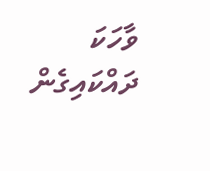ވާހަކަ ދައްކައިގެން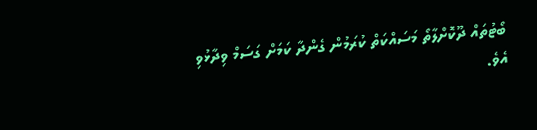ބޯޓުތައް ދޫކޮށްލާތޯ މަސައްކަތް ކުރަމުން ގެންދާ ކަމަށް ގަސަމް ވިދާޅުވި އެވެ.